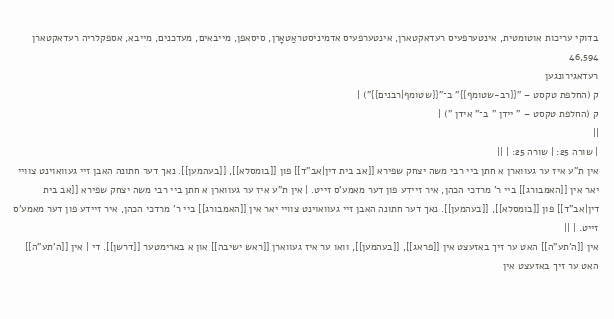בדוקי עריכות אוטומטית, אינטערפעיס רעדאקטארן, אינטערפעיס אדמיניסטראַטאָרן, סיסאפן, מייבאים, מעדכנים, מייבא, אספקלריה רעדאקטארן
46,594
רעדאגירונגען
ק (החלפת טקסט – "{{רב-שטומף}}" ב־"{{שטומף|רבנים}}") |
ק (החלפת טקסט – " יידן " ב־" אידן ") |
||
| שורה 25: | שורה 25: | ||
אין ת"ע איז ער געווארן א חתן ביי רבי משה יצחק שפירא [[אב בית דין|אב"ד]] פון [[בומסלא]], [[בעהמען]]. נאך דער חתונה האבן זיי געוואוינט צוויי יאר אין [[האמבורג]] ביי ר' מרדכי הכהן, איר זיידע פון דער מאמע'ס זייט. | אין ת"ע איז ער געווארן א חתן ביי רבי משה יצחק שפירא [[אב בית דין|אב"ד]] פון [[בומסלא]], [[בעהמען]]. נאך דער חתונה האבן זיי געוואוינט צוויי יאר אין [[האמבורג]] ביי ר' מרדכי הכהן, איר זיידע פון דער מאמע'ס זייט. | ||
אין [[ה'תע"ה]] האט ער זיך באזעצט אין [[פראג]], [[בעהמען]], וואו ער איז געווארן [[ראש ישיבה]] און א בארימטער [[דרשן]]. די | אין [[ה'תע"ה]] האט ער זיך באזעצט אין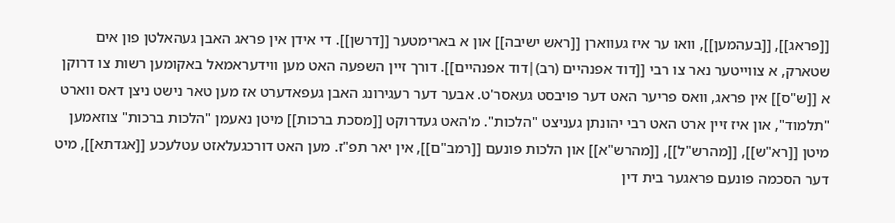[[פראג]], [[בעהמען]], וואו ער איז געווארן [[ראש ישיבה]] און א בארימטער [[דרשן]]. די אידן אין פראג האבן געהאלטן פון אים שטארק, א צווייטער נאר צו רבי [[דוד אפנהיים (רב)|דוד אפנהיים]]. דורך זיין השפעה האט מען ווידעראמאל באקומען רשות צו דרוקן א [[ש"ס]] אין פראג, וואס פריער האט דער פויבסט געאסר'ט. אבער דער רעגירונג האבן געפאדערט אז מען טאר נישט ניצן דאס ווארט "תלמוד", און איז זיין ארט האט רבי יהונתן געניצט "הלכות". מ'האט געדרוקט [[מסכת ברכות]] מיטן נאעמן "הלכות ברכות" צוזאמען מיטן [[רא"ש]], [[מהרש"ל]], [[מהרש"א]] און הלכות פונעם [[רמב"ם]], אין יאר תפ"ז. מען האט דורכגעלאזט עטלעכע [[אגדתא]], מיט דער הסכמה פונעם פראגער בית דין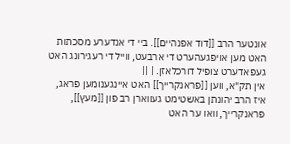אונטער הרב [[דוד אפנהיים]]. ביי די אנדערע מסכתות האט מען אויפגעהערט די ארבעט, ווייל די רעגירונג האט געפאדערט צופיל דורכלאזן. | ||
אין תק"א, ווען [[פראנקרייך]] האט איינגענומען פראג, איז הרב יהונתן באשטימט געווארן רב פון [[מעץ]], פראנקרייך, וואו ער האט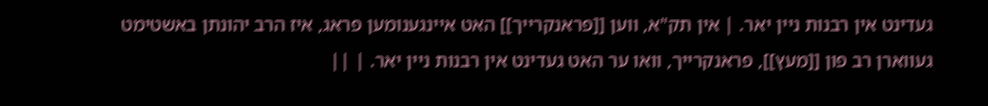געדינט אין רבנות ניין יאר. | אין תק"א, ווען [[פראנקרייך]] האט איינגענומען פראג, איז הרב יהונתן באשטימט געווארן רב פון [[מעץ]], פראנקרייך, וואו ער האט געדינט אין רבנות ניין יאר. | ||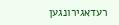רעדאגירונגען